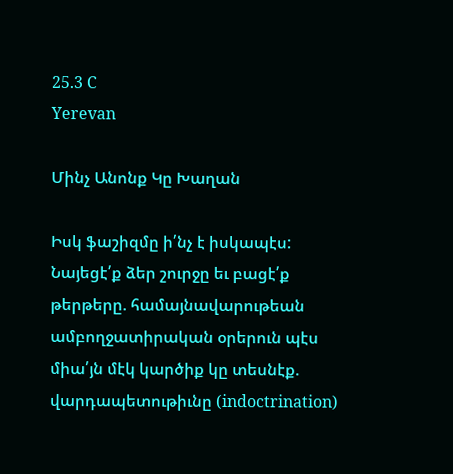25.3 C
Yerevan

Մինչ Անոնք Կը Խաղան

Իսկ ֆաշիզմը ի՛նչ է իսկապէս: Նայեցէ՛ք ձեր շուրջը եւ բացէ՛ք թերթերը. համայնավարութեան ամբողջատիրական օրերուն պէս միա՛յն մէկ կարծիք կը տեսնէք. վարդապետութիւնը (indoctrination)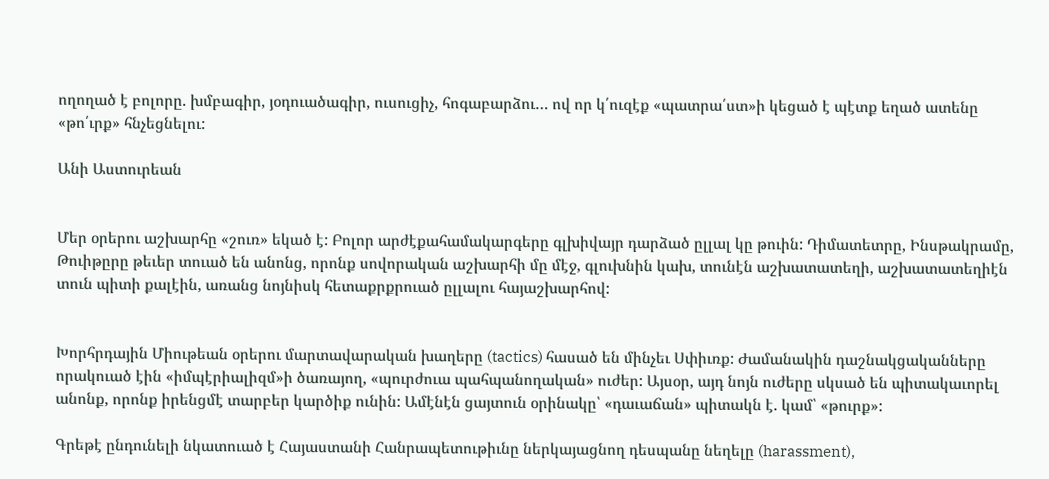ողողած է բոլորը. խմբագիր, յօդուածագիր, ուսուցիչ, հոգաբարձու… ով որ կ՛ուզէք «պատրա՛ստ»ի կեցած է պէտք եղած ատենը «թո՛ւրք» հնչեցնելու:

Անի Աստուրեան


Մեր օրերու աշխարհը «շուռ» եկած է: Բոլոր արժէքահամակարգերը գլխիվայր դարձած ըլլալ կը թուին: Դիմատետրը, Ինսթակրամը, Թուիթըրը թեւեր տուած են անոնց, որոնք սովորական աշխարհի մը մէջ, գլուխնին կախ, տունէն աշխատատեղի, աշխատատեղիէն տուն պիտի քալէին, առանց նոյնիսկ հետաքրքրուած ըլլալու հայաշխարհով:


Խորհրդային Միութեան օրերու մարտավարական խաղերը (tactics) հասած են մինչեւ Սփիւռք: Ժամանակին դաշնակցականները որակուած էին «իմպէրիալիզմ»ի ծառայող, «պուրժուա պահպանողական» ուժեր: Այսօր, այդ նոյն ուժերը սկսած են պիտակաւորել անոնք, որոնք իրենցմէ տարբեր կարծիք ունին: Ամէնէն ցայտուն օրինակը՝ «դաւաճան» պիտակն է. կամ՝ «թուրք»:

Գրեթէ ընդունելի նկատուած է Հայաստանի Հանրապետութիւնը ներկայացնող դեսպանը նեղելը (harassment),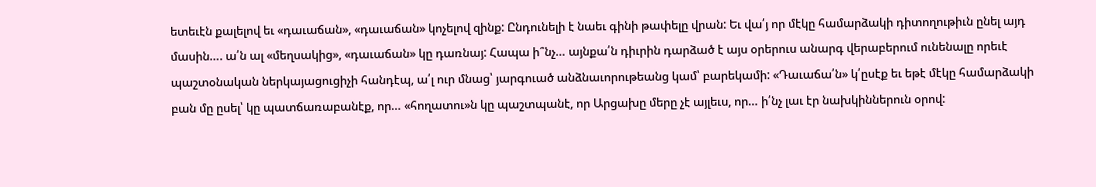ետեւէն քալելով եւ «դաւաճան», «դաւաճան» կոչելով զինք: Ընդունելի է նաեւ գինի թափելը վրան: Եւ վա՛յ որ մէկը համարձակի դիտողութիւն ընել այդ մասին…. ա՛ն ալ «մեղսակից», «դաւաճան» կը դառնայ: Հապա ի՞նչ… այնքա՛ն դիւրին դարձած է այս օրերուս անարգ վերաբերում ունենալը որեւէ պաշտօնական ներկայացուցիչի հանդէպ, ա՛լ ուր մնաց՝ յարգուած անձնաւորութեանց կամ՝ բարեկամի: «Դաւաճա՛ն» կ՛ըսէք եւ եթէ մէկը համարձակի բան մը ըսել՝ կը պատճառաբանէք, որ… «հողատու»ն կը պաշտպանէ, որ Արցախը մերը չէ այլեւս, որ… ի՛նչ լաւ էր նախկիններուն օրով: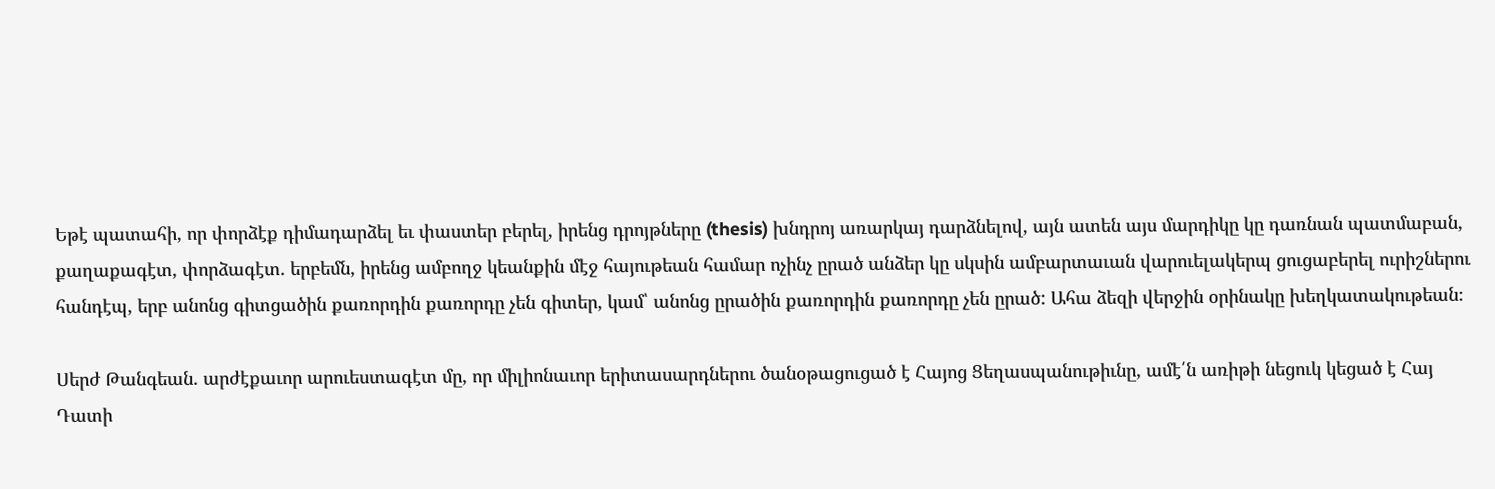Եթէ պատահի, որ փորձէք դիմադարձել եւ փաստեր բերել, իրենց դրոյթները (thesis) խնդրոյ առարկայ դարձնելով, այն ատեն այս մարդիկը կը դառնան պատմաբան, քաղաքագէտ, փորձագէտ. երբեմն, իրենց ամբողջ կեանքին մէջ հայութեան համար ոչինչ ըրած անձեր կը սկսին ամբարտաւան վարուելակերպ ցուցաբերել ուրիշներու հանդէպ, երբ անոնց գիտցածին քառորդին քառորդը չեն գիտեր, կամ՝ անոնց ըրածին քառորդին քառորդը չեն ըրած: Ահա ձեզի վերջին օրինակը խեղկատակութեան։

Սերժ Թանգեան. արժէքաւոր արուեստագէտ մը, որ միլիոնաւոր երիտասարդներու ծանօթացուցած է Հայոց Ցեղասպանութիւնը, ամէ՛ն առիթի նեցուկ կեցած է Հայ Դատի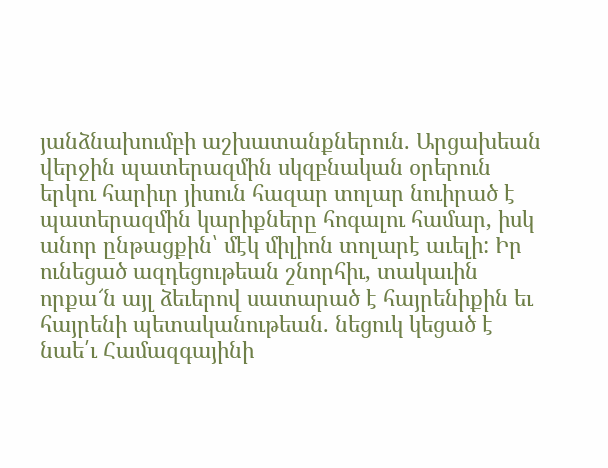յանձնախումբի աշխատանքներուն. Արցախեան վերջին պատերազմին սկզբնական օրերուն երկու հարիւր յիսուն հազար տոլար նուիրած է պատերազմին կարիքները հոգալու համար, իսկ անոր ընթացքին՝ մէկ միլիոն տոլարէ աւելի: Իր ունեցած ազդեցութեան շնորհիւ, տակաւին որքա՜ն այլ ձեւերով սատարած է հայրենիքին եւ հայրենի պետականութեան. նեցուկ կեցած է նաե՛ւ Համազգայինի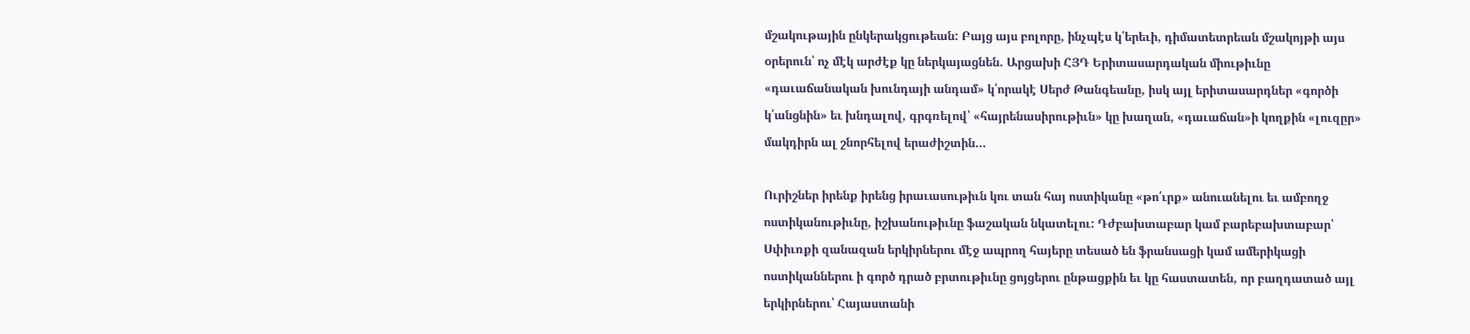մշակութային ընկերակցութեան: Բայց այս բոլորը, ինչպէս կ՛երեւի, դիմատետրեան մշակոյթի այս օրերուն՝ ոչ մէկ արժէք կը ներկայացնեն. Արցախի ՀՅԴ Երիտասարդական միութիւնը «դաւաճանական խունդայի անդամ» կ՛որակէ Սերժ Թանգեանը, իսկ այլ երիտասարդներ «գործի կ՛անցնին» եւ խնդալով, գրգռելով՝ «հայրենասիրութիւն» կը խաղան, «դաւաճան»ի կողքին «լուզըր» մակդիրն ալ շնորհելով երաժիշտին…

Ուրիշներ իրենք իրենց իրաւասութիւն կու տան հայ ոստիկանը «թո՛ւրք» անուանելու եւ ամբողջ ոստիկանութիւնը, իշխանութիւնը ֆաշական նկատելու: Դժբախտաբար կամ բարեբախտաբար՝ Սփիւռքի զանազան երկիրներու մէջ ապրող հայերը տեսած են ֆրանսացի կամ ամերիկացի ոստիկաններու ի գործ դրած բրտութիւնը ցոյցերու ընթացքին եւ կը հաստատեն, որ բաղդատած այլ երկիրներու՝ Հայաստանի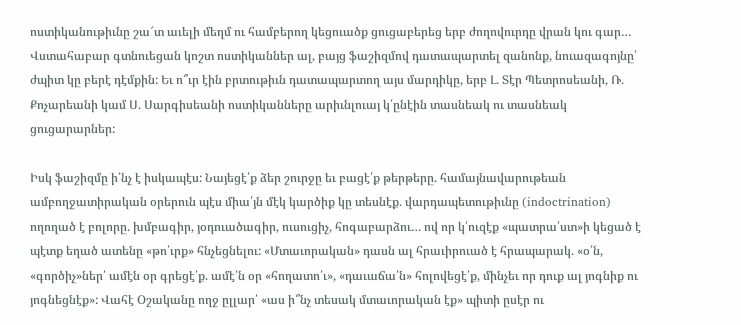ոստիկանութիւնը շա՜տ աւելի մեղմ ու համբերող կեցուածք ցուցաբերեց երբ ժողովուրդը վրան կու գար… Վստահաբար գտնուեցան կոշտ ոստիկաններ ալ, բայց ֆաշիզմով դատապարտել զանոնք, նուազագոյնը՝ ժպիտ կը բերէ դէմքին: Եւ ո՞ւր էին բրտութիւն դատապարտող այս մարդիկը, երբ Լ. Տէր Պետրոսեանի, Ռ. Քոչարեանի կամ Ս. Սարգիսեանի ոստիկանները արիւնլուայ կ՛ընէին տասնեակ ու տասնեակ ցուցարարներ:

Իսկ ֆաշիզմը ի՛նչ է իսկապէս: Նայեցէ՛ք ձեր շուրջը եւ բացէ՛ք թերթերը. համայնավարութեան ամբողջատիրական օրերուն պէս միա՛յն մէկ կարծիք կը տեսնէք. վարդապետութիւնը (indoctrination) ողողած է բոլորը. խմբագիր, յօդուածագիր, ուսուցիչ, հոգաբարձու… ով որ կ՛ուզէք «պատրա՛ստ»ի կեցած է պէտք եղած ատենը «թո՛ւրք» հնչեցնելու: «Մտաւորական» դասն ալ հրաւիրուած է հրապարակ. «օ՛ն, «գործիչ»ներ՝ ամէն օր գրեցէ՛ք. ամէ՛ն օր «հողատո՛ւ», «դաւաճա՛ն» հոլովեցէ՛ք, մինչեւ որ դուք ալ յոգնիք ու յոգնեցնէք»: Վահէ Օշականը ողջ ըլլար՝ «աս ի՞նչ տեսակ մտաւորական էք» պիտի ըսէր ու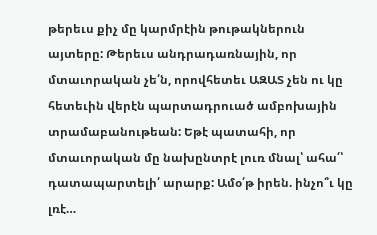թերեւս քիչ մը կարմրէին թութակներուն այտերը: Թերեւս անդրադառնային, որ մտաւորական չե՛ն, որովհետեւ ԱԶԱՏ չեն ու կը հետեւին վերէն պարտադրուած ամբոխային տրամաբանութեան: Եթէ պատահի, որ մտաւորական մը նախընտրէ լուռ մնալ՝ ահա՛՝ դատապարտելի՛ արարք: Ամօ՛թ իրեն. ինչո՞ւ կը լռէ…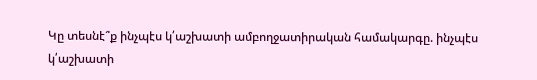Կը տեսնէ՞ք ինչպէս կ՛աշխատի ամբողջատիրական համակարգը. ինչպէս կ՛աշխատի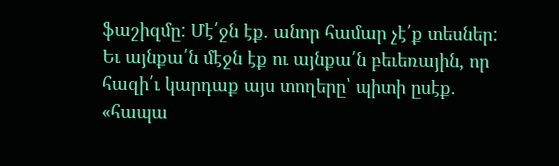ֆաշիզմը: Մէ՛ջն էք. անոր համար չէ՛ք տեսներ: Եւ այնքա՛ն մէջն էք ու այնքա՛ն բեւեռային, որ հազի՛ւ կարդաք այս տողերը՝ պիտի ըսէք. «հապա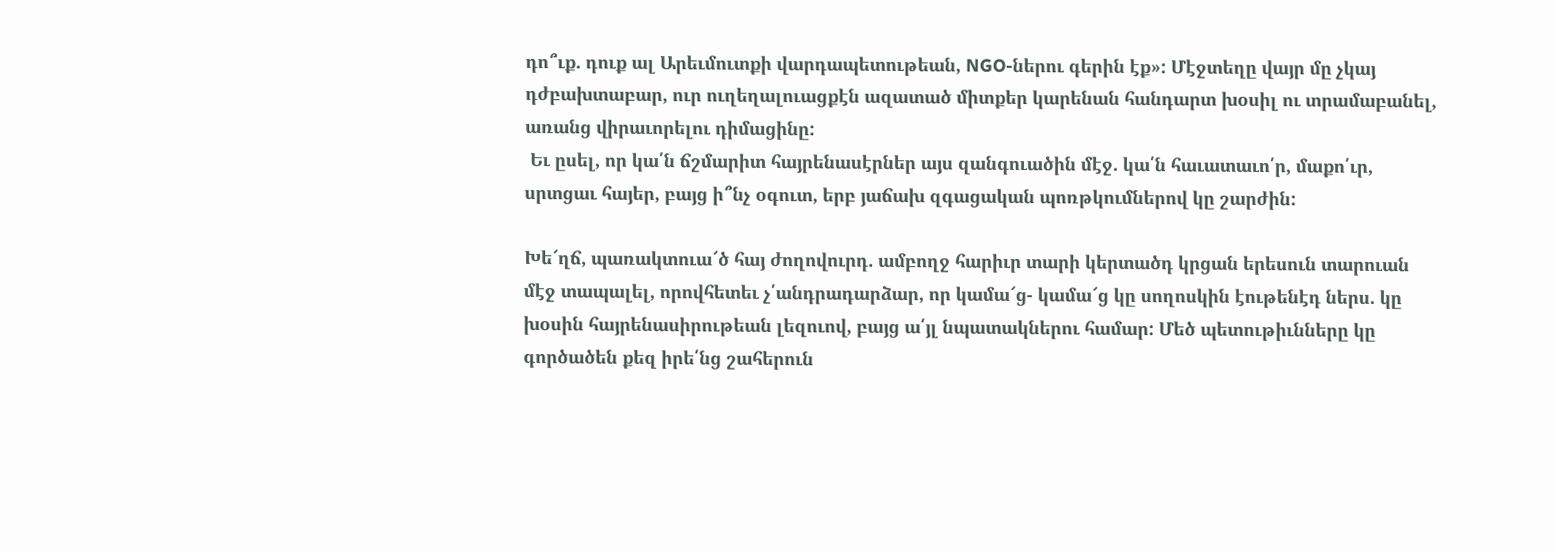դո՞ւք. դուք ալ Արեւմուտքի վարդապետութեան, NGO-ներու գերին էք»: Մէջտեղը վայր մը չկայ դժբախտաբար, ուր ուղեղալուացքէն ազատած միտքեր կարենան հանդարտ խօսիլ ու տրամաբանել, առանց վիրաւորելու դիմացինը:
 Եւ ըսել, որ կա՛ն ճշմարիտ հայրենասէրներ այս զանգուածին մէջ. կա՛ն հաւատաւո՛ր, մաքո՛ւր, սրտցաւ հայեր, բայց ի՞նչ օգուտ, երբ յաճախ զգացական պոռթկումներով կը շարժին:

Խե՜ղճ, պառակտուա՜ծ հայ ժողովուրդ. ամբողջ հարիւր տարի կերտածդ կրցան երեսուն տարուան մէջ տապալել, որովհետեւ չ՛անդրադարձար, որ կամա՜ց- կամա՜ց կը սողոսկին էութենէդ ներս. կը խօսին հայրենասիրութեան լեզուով, բայց ա՛յլ նպատակներու համար: Մեծ պետութիւնները կը գործածեն քեզ իրե՛նց շահերուն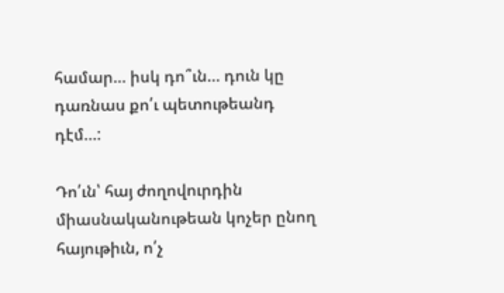համար… իսկ դո՞ւն… դուն կը դառնաս քո՛ւ պետութեանդ դէմ…:

Դո՛ւն՝ հայ ժողովուրդին միասնականութեան կոչեր ընող հայութիւն, ո՛չ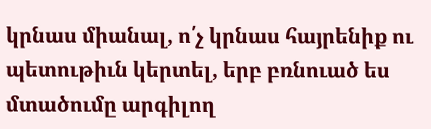կրնաս միանալ, ո՛չ կրնաս հայրենիք ու պետութիւն կերտել, երբ բռնուած ես մտածումը արգիլող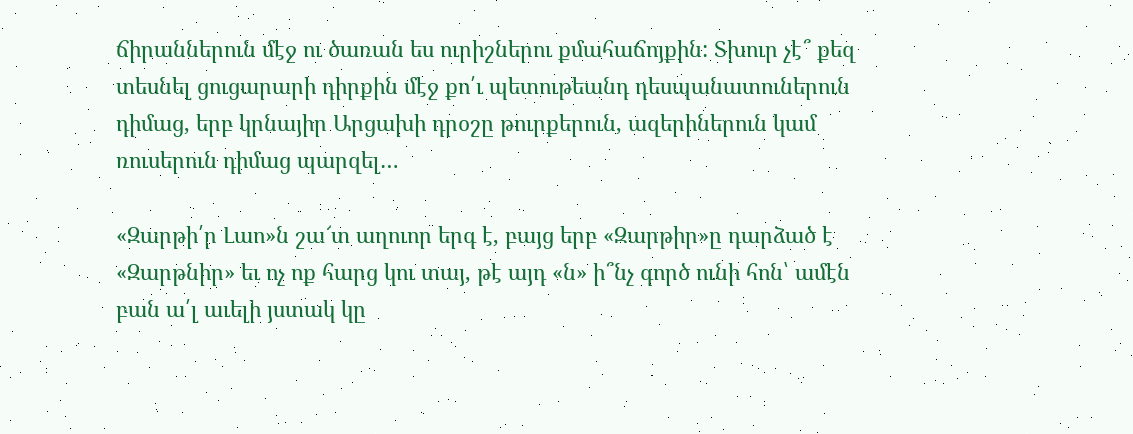ճիրաններուն մէջ ու ծառան ես ուրիշներու քմահաճոյքին: Տխուր չէ՞ քեզ տեսնել ցուցարարի դիրքին մէջ քո՛ւ պետութեանդ դեսպանատուներուն դիմաց, երբ կրնայիր Արցախի դրօշը թուրքերուն, ազերիներուն կամ ռուսերուն դիմաց պարզել…

«Զարթի՛ր Լաո»ն շա՜տ աղուոր երգ է, բայց երբ «Զարթիր»ը դարձած է «Զարթնիր» եւ ոչ ոք հարց կու տայ, թէ այդ «ն» ի՞նչ գործ ունի հոն՝ ամէն բան ա՛լ աւելի յստակ կը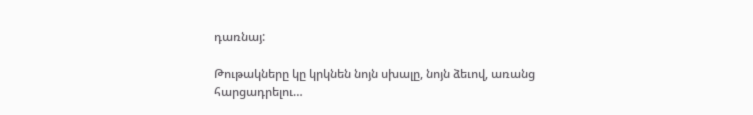դառնայ:

Թութակները կը կրկնեն նոյն սխալը, նոյն ձեւով, առանց հարցադրելու…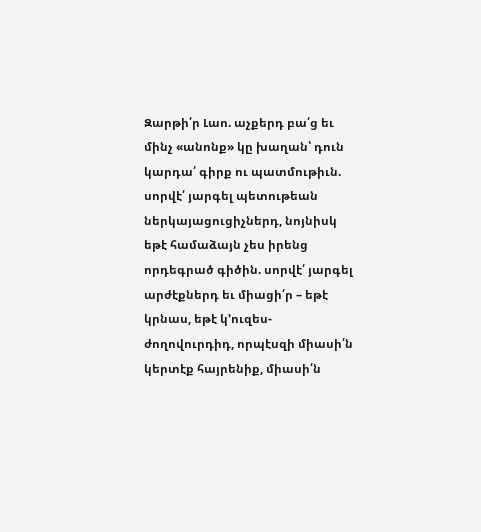Զարթի՛ր Լաո. աչքերդ բա՛ց եւ մինչ «անոնք» կը խաղան՝ դուն կարդա՛ գիրք ու պատմութիւն. սորվէ՛ յարգել պետութեան ներկայացուցիչներդ, նոյնիսկ եթէ համաձայն չես իրենց որդեգրած գիծին. սորվէ՛ յարգել արժէքներդ եւ միացի՛ր – եթէ կրնաս, եթէ կ’ուզես- ժողովուրդիդ, որպէսզի միասի՛ն կերտէք հայրենիք, միասի՛ն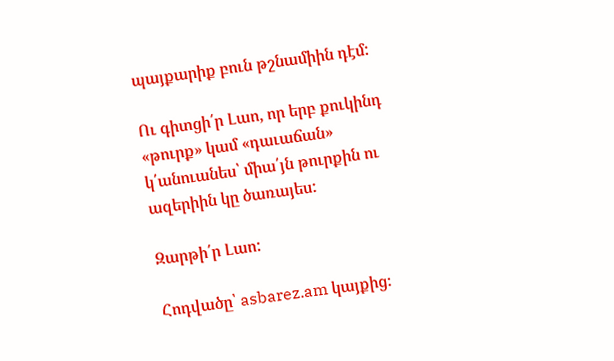պայքարիք բուն թշնամիին դէմ:

Ու գիտցի՛ր Լաո, որ երբ քուկինդ «թուրք» կամ «դաւաճան» կ՛անուանես՝ միա՛յն թուրքին ու ազերիին կը ծառայես:

Զարթի՛ր Լաո:

Հոդվածը՝ asbarez.am կայքից։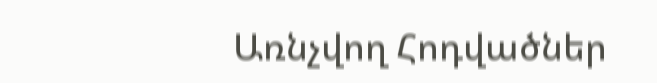Առնչվող Հոդվածներ